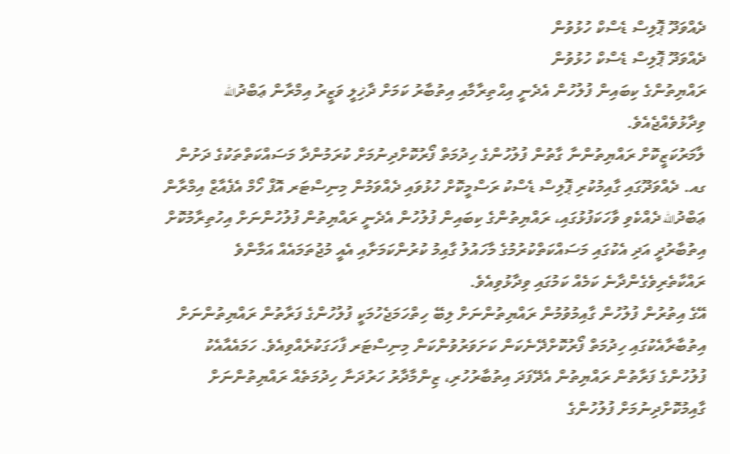ދެއްވަދޫ ޕޮލިސް ޑެސްކް ހުޅުވުން
ދެއްވަދޫ ޕޮލިސް ޑެސްކް ހުޅުވުން
ރައްޔިތުންގެ ކިބައިން ފުލުހުން އެދެނީ އިޙްތިރާމާއި އިތުބާރު ކަމަށް ދާޚިލީ ވަޒީރު އިމްރާން ޢަބްދުالله ވިދާޅުވެއްޖެއެވެ.
ލާމަރުކަޒީކޮށް ރައްޔިތުންނާ ގާތުން ފުލުހުންގެ ހިދުމަތް ފޯރުކޮށްދިނުމަށް ކުރަމުންދާ މަސައްކަތްތަކުގެ ދަށުން ގއ. ދެއްވަދޫގައި ގާއިމުކުރި ޕޮލިސް ޑެސްކު ރަސްމީކޮށް ހުޅުވައި ދެއްވަމުން މިނިސްޓަރ އޮފް ހޯމް އެފެއާޒް އިމްރާން ޢަބްދުالله ދެއްކެވި ވާހަކަފުޅުގައި، ރައްޔިތުންގެ ކިބައިން ފުލުހުން އެދެނީ ރައްޔިތުން ފުލުހުންނަށް އިހުތިރާމުކޮށް އިތުބާރުދީ އަދި އެކުގައި މަސައްކަތްކުރުމުގެ މާހައުލު ގާއިމު ކުރުންކަމަށާއި އެއީ މުޖުތަމައެއް އަމާންވެ ރައްކާތެރިވެގެންދާނެ ކަމެއް ކަމުގައި ވިދާޅުވިއެވެ.
އޭގެ އިތުރުން ފުލުހުން ގާއިމުވުމުން ރައްޔިތުންނަށް ލިބޭ ހިތްހަމަޖެހުމަކީ ފުލުހުންގެ ފަރާތުން ރައްޔިތުންނަށް އިތުބާރާއެކުގައި ހިދުމަތް ފޯރުކޮށްދޭނެކަން ކަށަވަރުވުންކަން މިނިސްޓަރ ފާހަގަކުރެއްވިއެވެ. ހަމައެއާއެކު ފުލުހުންގެ ފަރާތުން ރައްޔިތުން އެދޭފަދަ އިތުބާރުހުރި، ޒިންމާދާރު ހަރުދަނާ ހިދުމަތެއް ރައްޔިތުންނަށް ގާއިމުކޮށްދިނުމަށް ފުލުހުންގެ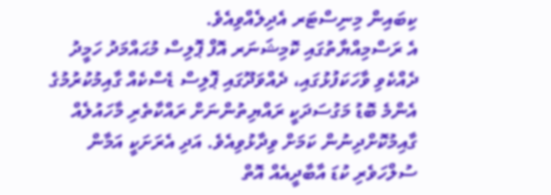ކިބައިން މިނިސްޓަރ އެދިލެއްވިއެވެ.
އެ ރަސްމިއްޔާތުގައި ކޮމިޝަނަރ އޮފް ޕޮލިސް މުޙައްމަދު ހަމީދު ދެއްކެވި ވާހަކަފުޅުގައި، ދެއްވަދޫގައި ޕޮލިސް ޑެސްކެއް ގާއިމުކުރުމުގެ އެންމެ ބޮޑު މަގުސަދަކީ ރައްޔިތުންނަށް ރައްކާތެރި މާހައުލެއް ގާއިމުކޮށްދިނުން ކަމަށް ވިދާޅުވިއެވެ. އަދި އެރަށަކީ އަމާން ސުލްހަވެރި ކުޑަ އާބާދީއެއް އޮތް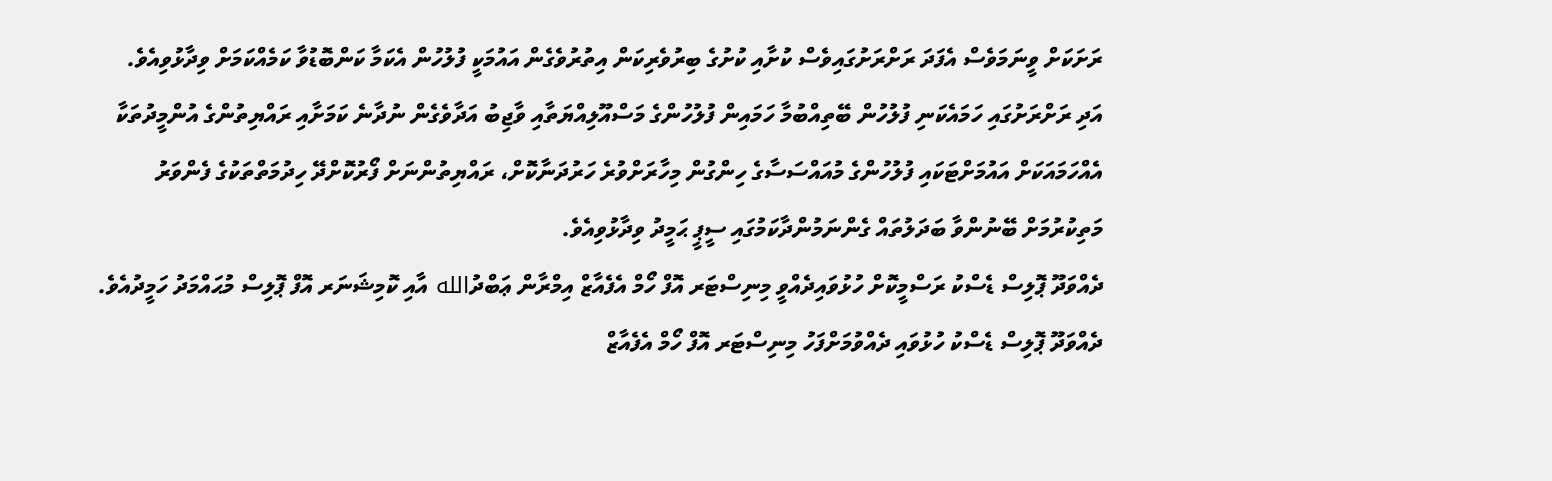ރަށަކަށް ވީނަމަވެސް އެފަދަ ރަށްރަށުގައިވެސް ކުށާއި ކުށުގެ ބިރުވެރިކަން އިތުރުވެގެން އައުމަކީ ފުލުހުން އެކަމާ ކަންބޮޑުވާ ކަމެއްކަމަށް ވިދާޅުވިއެވެ.
އަދި ރަށްރަށުގައި ހަމައެކަނި ފުލުހުން ބޭތިއްބުމާ ހަމައިން ފުލުހުންގެ މަސްއޫލިއްޔަތާއި ވާޖިބު އަދާވެގެން ނުދާނެ ކަމަށާއި ރައްޔިތުންގެ އުންމީދުތަކާ އެއްހަމައަކަށް އައުމަށްޓަކައި ފުލުހުންގެ މުއައްސަސާގެ ހިންގުން މިހާރަށްވުރެ ހަރުދަނާކޮށް، ރައްޔިތުންނަށް ފޯރުކޮށްދޭ ހިދުމަތްތަކުގެ ފެންވަރު މަތިކުރުމަށް ބޭނުންވާ ބަދަލުތައް ގެންނަމުންދާކަމުގައި ސީޕީ ޙަމީދު ވިދާޅުވިއެވެ.
ދެއްވަދޫ ޕޮލިސް ޑެސްކު ރަސްމީކޮށް ހުޅުވައިދެއްވީ މިނިސްޓަރ އޮފް ހޯމް އެފެއާޒް އިމްރާން ޢަބްދުالله އާއި ކޮމިޝަނަރ އޮފް ޕޮލިސް މުޙައްމަދު ހަމީދުއެވެ. ދެއްވަދޫ ޕޮލިސް ޑެސްކު ހުޅުވައި ދެއްވުމަށްފަހު މިނިސްޓަރ އޮފް ހޯމް އެފެއާޒް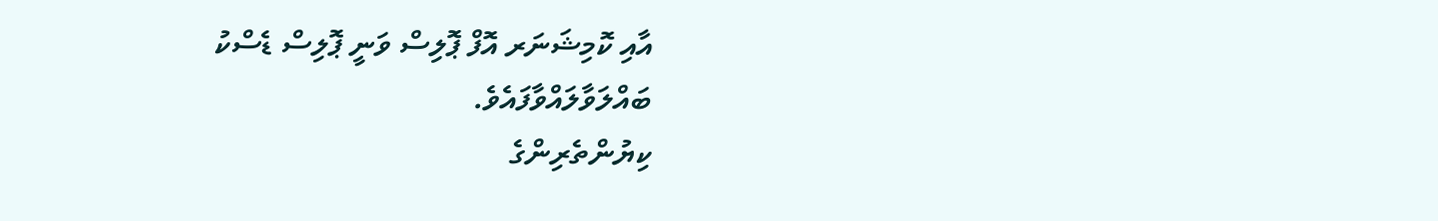އާއި ކޮމިޝަނަރ އޮފް ޕޮލިސް ވަނީ ޕޮލިސް ޑެސްކު ބައްލަވާލައްވާފައެވެ.
ކިޔުންތެރިންގެ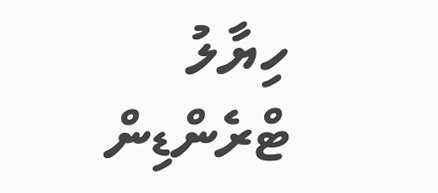ހިޔާލު
ޓްރެންޑިން